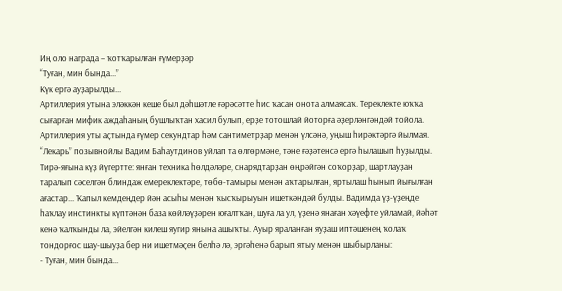Иң оло награда – ҡотҡарылған ғүмерҙәр
“Туған, мин бында...”
Күк ергә ауҙарылды...
Артиллерия утына эләккән кеше был дәһшәтле ғәрәсәтте һис ҡасан онота алмаясаҡ. Тереклекте юҡҡа сығарған мифик аждаһаның бушлыҡтан хасил булып, ерҙе тотошлай йоторға әҙерләнгәндәй тойола. Артиллерия уты аҫтында ғүмер секундтар һәм сантиметрҙар менән үлсәнә, уңыш һирәктәргә йылмая. “Лекарь” позывнойлы Вадим Баһаутдинов уйлап та өлгөрмәне, тәне ғәҙәтенсә ергә һылашып һуҙылды. Тирә-яғына күҙ йүгертте: янған техника һөлдәләре, снарядтарҙан өңрәйгән соҡорҙар, шартлауҙан таралып сәселгән блиндаж емереклектәре, төбө-тамыры менән аҡтарылған, яртылаш һынып йығылған ағастар... Ҡапыл кемдеңдер йән асыһы менән ҡысҡырыуын ишеткәндәй булды. Вадимда үҙ-үҙеңде һаҡлау инстинкты күптәнән база көйләүҙәрен юғалтҡан, шуға ла ул, үҙенә янаған хәүефте уйламай, йәһәт кенә ҡалҡынды ла, эйелгән килеш яугир янына ашыҡты. Ауыр яраланған яуҙаш иптәшенең ҡолаҡ тондорғос шау-шыуҙа бер ни ишетмәҫен белһә лә, эргәһенә барып ятыу менән шыбырланы:
- Туған, мин бында...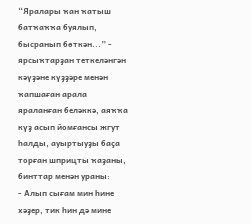“Яралары ҡан ҡатыш батҡаҡҡа буялып, бысранып бөткән...” - ярсыҡтарҙан теткеләнгән кәүҙәне күҙҙәре менән ҡапшаған арала яраланған беләккә, аяҡҡа күҙ асып йомғансы жгут һалды, ауыртыуҙы баҫа торған шприцты ҡаҙаны, бинттар менән ураны:
- Алып сығам мин һине хәҙер, тик һин дә мине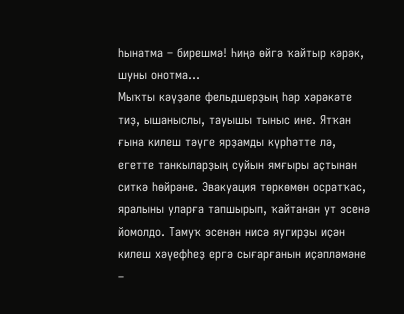һынатма – бирешмә! Һиңә өйгә ҡайтыр кәрәк, шуны онотма...
Мыҡты кәүҙәле фельдшерҙың һәр хәрәкәте тиҙ, ышаныслы, тауышы тыныс ине. Ятҡан ғына килеш тәүге ярҙамды күрһәтте лә, егетте танкыларҙың суйын ямғыры аҫтынан ситкә һөйрәне. Эвакуация төркөмөн осратҡас, яралыны уларға тапшырып, ҡайтанан ут эсенә йомолдо. Тамуҡ эсенән нисә яугирҙы иҫән килеш хәүефһеҙ ергә сығарғанын иҫәпләмәне –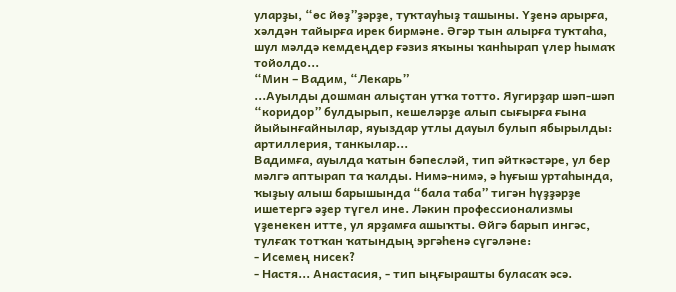уларҙы, “өс йөҙ”ҙәрҙе, туҡтауһыҙ ташыны. Үҙенә арырға, хәлдән тайырға ирек бирмәне. Әгәр тын алырға туҡтаһа, шул мәлдә кемдеңдер ғәзиз яҡыны ҡанһырап үлер һымаҡ тойолдо...
“Мин – Вадим, “Лекарь”
...Ауылды дошман алыҫтан утҡа тотто. Яугирҙар шәп-шәп “коридор” булдырып, кешеләрҙе алып сығырға ғына йыйынғайнылар, яуыздар утлы дауыл булып ябырылды: артиллерия, танкылар...
Вадимға, ауылда ҡатын бәпесләй, тип әйткәстәре, ул бер мәлгә аптырап та ҡалды. Нимә-нимә, ә һуғыш уртаһында, ҡыҙыу алыш барышында “бала таба” тигән һүҙҙәрҙе ишетергә әҙер түгел ине. Ләкин профессионализмы үҙенекен итте, ул ярҙамға ашыҡты. Өйгә барып ингәс, тулғаҡ тотҡан ҡатындың эргәһенә сүгәләне:
- Исемең нисек?
- Настя... Анастасия, - тип ыңғырашты буласаҡ әсә.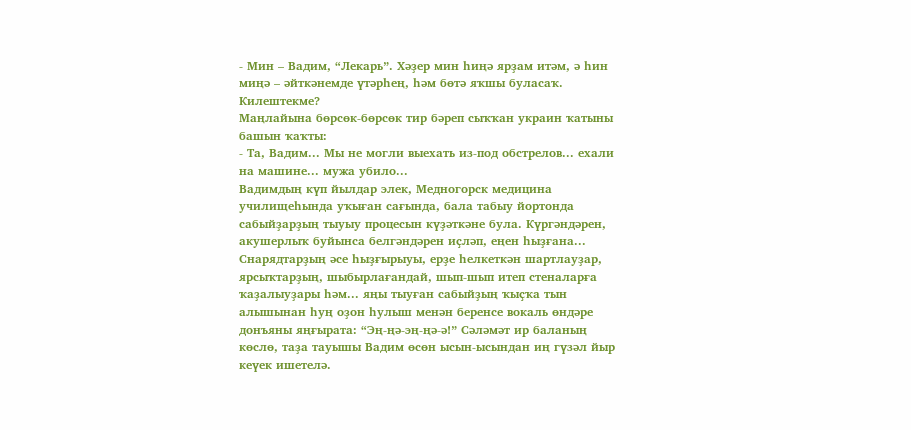- Мин – Вадим, “Лекарь”. Хәҙер мин һиңә ярҙам итәм, ә һин миңә – әйткәнемде үтәрһең, һәм бөтә яҡшы буласаҡ. Килештекме?
Маңлайына бөрсөк-бөрсөк тир бәреп сыҡҡан украин ҡатыны башын ҡаҡты:
- Та, Вадим... Мы не могли выехать из-под обстрелов... ехали на машине... мужа убило...
Вадимдың күп йылдар элек, Медногорск медицина училищеһында уҡыған сағында, бала табыу йортонда сабыйҙарҙың тыуыу процесын күҙәткәне була. Күргәндәрен, акушерлыҡ буйынса белгәндәрен иҫләп, еңен һыҙғана... Снарядтарҙың әсе һыҙғырыуы, ерҙе һелкеткән шартлауҙар, ярсыҡтарҙың, шыбырлағандай, шып-шып итеп стеналарға ҡаҙалыуҙары һәм... яңы тыуған сабыйҙың ҡыҫҡа тын алышынан һуң оҙон һулыш менән беренсе вокаль өндәре донъяны яңғырата: “Эң-ңә-эң-ңә-ә!” Сәләмәт ир баланың көслө, таҙа тауышы Вадим өсөн ысын-ысындан иң гүзәл йыр кеүек ишетелә.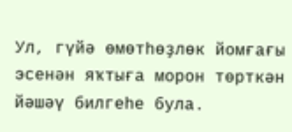Ул, гүйә өмөтһөҙлөк йомғағы эсенән яҡтыға морон төрткән йәшәү билгеһе була.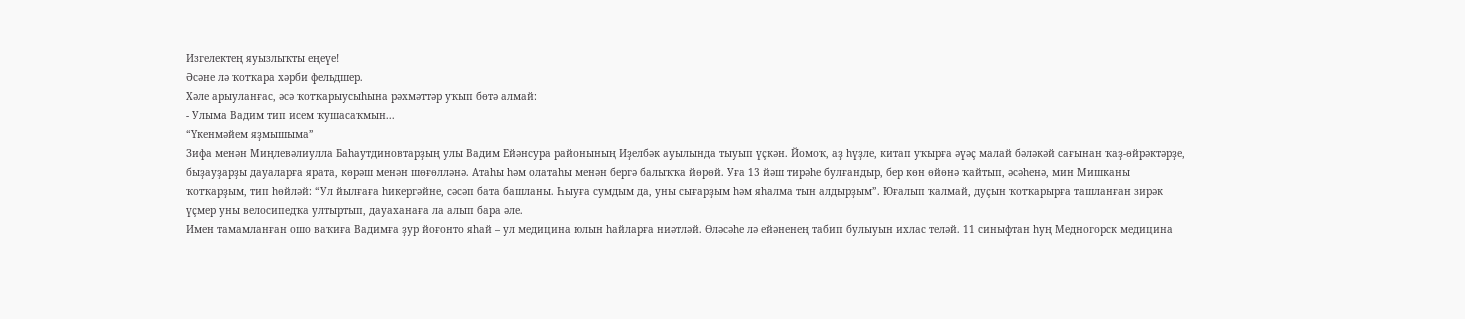Изгелектең яуызлыҡты еңеүе!
Әсәне лә ҡотҡара хәрби фельдшер.
Хәле арыуланғас, әсә ҡотҡарыусыһына рәхмәттәр уҡып бөтә алмай:
- Улыма Вадим тип исем ҡушасаҡмын...
“Үкенмәйем яҙмышыма”
Зифа менән Миңлевәлиулла Баһаутдиновтарҙың улы Вадим Ейәнсура районының Иҙелбәк ауылында тыуып үҫкән. Йомоҡ, аҙ һүҙле, китап уҡырға әүәҫ малай бәләкәй сағынан ҡаҙ-өйрәктәрҙе, быҙауҙарҙы дауаларға ярата, көрәш менән шөғөлләнә. Атаһы һәм олатаһы менән бергә балыҡҡа йөрөй. Уға 13 йәш тирәһе булғандыр, бер көн өйөнә ҡайтып, әсәһенә, мин Мишканы ҡотҡарҙым, тип һөйләй: “Ул йылғаға һикергәйне, сәсәп бата башланы. Һыуға сумдым да, уны сығарҙым һәм яһалма тын алдырҙым”. Юғалып ҡалмай, дуҫын ҡотҡарырға ташланған зирәк үҫмер уны велосипедҡа ултыртып, дауаханаға ла алып бара әле.
Имен тамамланған ошо ваҡиға Вадимға ҙур йоғонто яһай – ул медицина юлын һайларға ниәтләй. Өләсәһе лә ейәненең табип булыуын ихлас теләй. 11 синыфтан һуң Медногорск медицина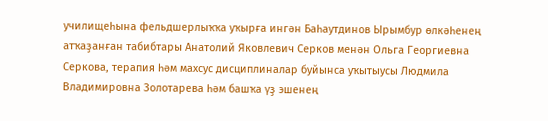училищеһына фельдшерлыҡҡа уҡырға ингән Баһаутдинов Ырымбур өлкәһенең атҡаҙанған табибтары Анатолий Яковлевич Серков менән Ольга Георгиевна Серкова, терапия һәм махсус дисциплиналар буйынса уҡытыусы Людмила Владимировна Золотарева һәм башҡа үҙ эшенең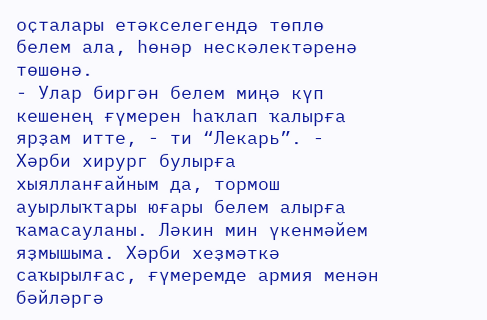оҫталары етәкселегендә төплө белем ала, һөнәр нескәлектәренә төшөнә.
- Улар биргән белем миңә күп кешенең ғүмерен һаҡлап ҡалырға ярҙам итте, - ти “Лекарь”. - Хәрби хирург булырға хыялланғайным да, тормош ауырлыҡтары юғары белем алырға ҡамасауланы. Ләкин мин үкенмәйем яҙмышыма. Хәрби хеҙмәткә саҡырылғас, ғүмеремде армия менән бәйләргә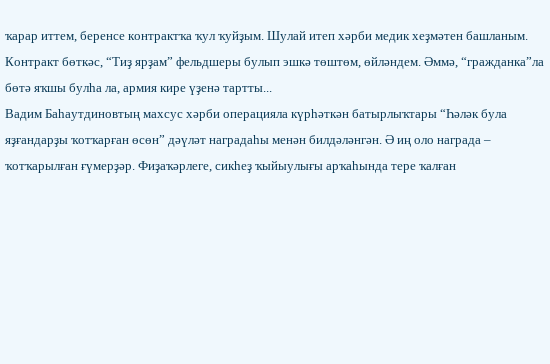ҡарар иттем, беренсе контрактҡа ҡул ҡуйҙым. Шулай итеп хәрби медик хеҙмәтен башланым. Контракт бөткәс, “Тиҙ ярҙам” фельдшеры булып эшкә төштөм, өйләндем. Әммә, “гражданка”ла бөтә яҡшы булһа ла, армия кире үҙенә тартты...
Вадим Баһаутдиновтың махсус хәрби операцияла күрһәткән батырлыҡтары “Һәләк була яҙғандарҙы ҡотҡарған өсөн” дәүләт наградаһы менән билдәләнгән. Ә иң оло награда – ҡотҡарылған ғүмерҙәр. Фиҙаҡәрлеге, сикһеҙ ҡыйыулығы арҡаһында тере ҡалған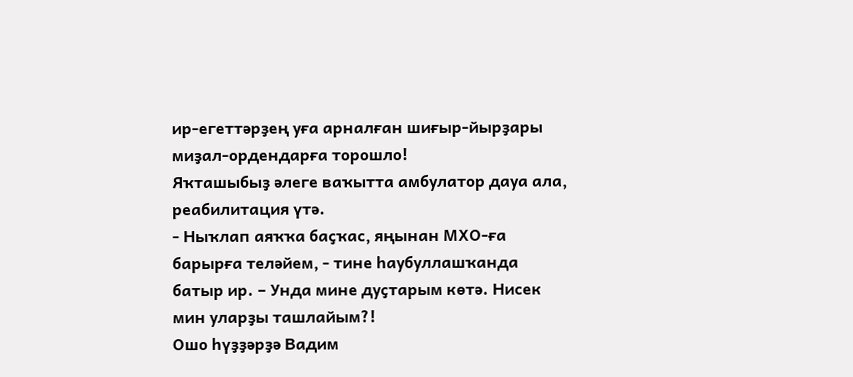ир-егеттәрҙең уға арналған шиғыр-йырҙары миҙал-ордендарға торошло!
Яҡташыбыҙ әлеге ваҡытта амбулатор дауа ала, реабилитация үтә.
- Ныҡлап аяҡҡа баҫҡас, яңынан МХО-ға барырға теләйем, - тине һаубуллашҡанда батыр ир. – Унда мине дуҫтарым көтә. Нисек мин уларҙы ташлайым?!
Ошо һүҙҙәрҙә Вадим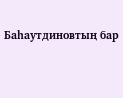Баһаутдиновтың бар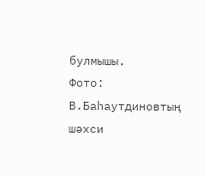булмышы.
Фото: В.Баһаутдиновтың шәхси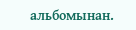альбомынан.